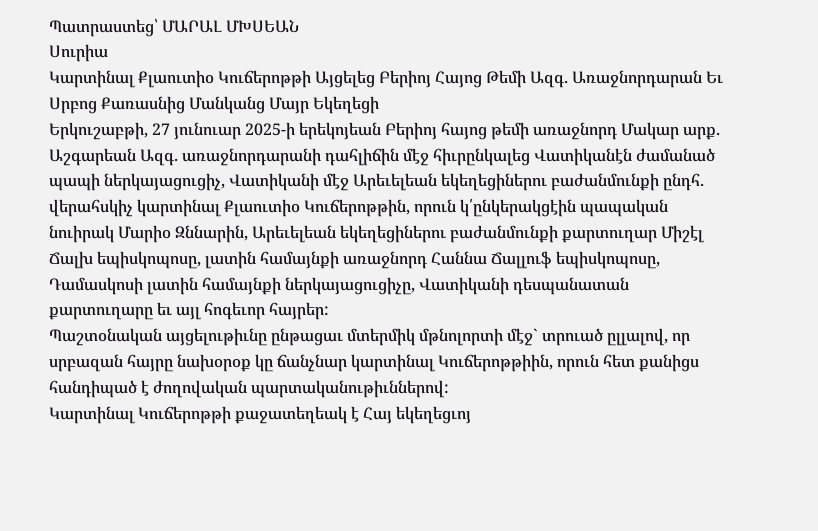Պատրաստեց՝ ՄԱՐԱԼ ՄԽՍԵԱՆ
Սուրիա
Կարտինալ Քլաուտիօ Կուճերոթթի Այցելեց Բերիոյ Հայոց Թեմի Ազգ. Առաջնորդարան Եւ Սրբոց Քառասնից Մանկանց Մայր Եկեղեցի
Երկուշաբթի, 27 յունուար 2025-ի երեկոյեան Բերիոյ հայոց թեմի առաջնորդ Մակար արք. Աշգարեան Ազգ. առաջնորդարանի դահլիճին մէջ հիւրընկալեց Վատիկանէն ժամանած պապի ներկայացուցիչ, Վատիկանի մէջ Արեւելեան եկեղեցիներու բաժանմունքի ընդհ. վերահսկիչ կարտինալ Քլաուտիօ Կուճերոթթին, որուն կ՛ընկերակցէին պապական նուիրակ Մարիօ Զննարին, Արեւելեան եկեղեցիներու բաժանմունքի քարտուղար Միշէլ Ճալխ եպիսկոպոսը, լատին համայնքի առաջնորդ Հաննա Ճալլուֆ եպիսկոպոսը, Դամասկոսի լատին համայնքի ներկայացուցիչը, Վատիկանի դեսպանատան քարտուղարը եւ այլ հոգեւոր հայրեր:
Պաշտօնական այցելութիւնը ընթացաւ մտերմիկ մթնոլորտի մէջ` տրուած ըլլալով, որ սրբազան հայրը նախօրօք կը ճանչնար կարտինալ Կուճերոթթիին, որուն հետ քանիցս հանդիպած է ժողովական պարտականութիւններով:
Կարտինալ Կուճերոթթի քաջատեղեակ է Հայ եկեղեցւոյ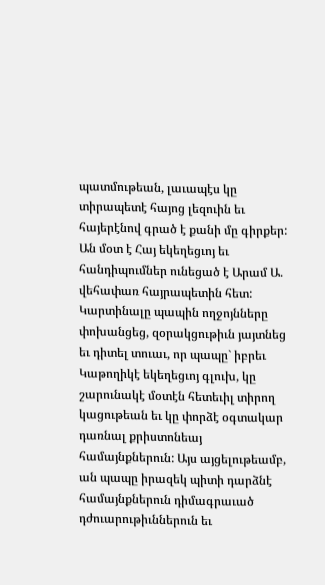պատմութեան, լաւապէս կը տիրապետէ հայոց լեզուին եւ հայերէնով գրած է քանի մը գիրքեր: Ան մօտ է Հայ եկեղեցւոյ եւ հանդիպումներ ունեցած է Արամ Ա. վեհափառ հայրապետին հետ:
Կարտինալը պապին ողջոյնները փոխանցեց, զօրակցութիւն յայտնեց եւ դիտել տուաւ, որ պապը` իբրեւ Կաթողիկէ եկեղեցւոյ գլուխ, կը շարունակէ մօտէն հետեւիլ տիրող կացութեան եւ կը փորձէ օգտակար դառնալ քրիստոնեայ համայնքներուն: Այս այցելութեամբ, ան պապը իրազեկ պիտի դարձնէ համայնքներուն դիմագրաւած դժուարութիւններուն եւ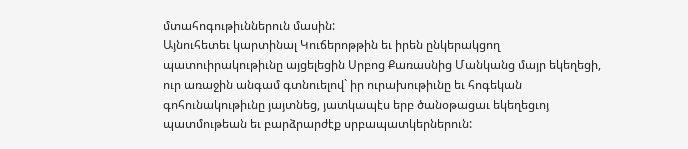մտահոգութիւններուն մասին:
Այնուհետեւ կարտինալ Կուճերոթթին եւ իրեն ընկերակցող պատուիրակութիւնը այցելեցին Սրբոց Քառասնից Մանկանց մայր եկեղեցի, ուր առաջին անգամ գտնուելով` իր ուրախութիւնը եւ հոգեկան գոհունակութիւնը յայտնեց, յատկապէս երբ ծանօթացաւ եկեղեցւոյ պատմութեան եւ բարձրարժէք սրբապատկերներուն: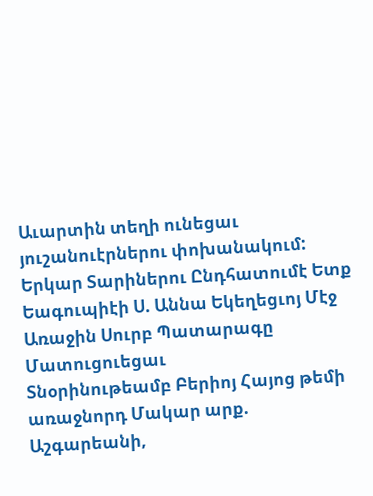Աւարտին տեղի ունեցաւ յուշանուէրներու փոխանակում:
Երկար Տարիներու Ընդհատումէ Ետք Եագուպիէի Ս. Աննա Եկեղեցւոյ Մէջ Առաջին Սուրբ Պատարագը Մատուցուեցաւ
Տնօրինութեամբ Բերիոյ Հայոց թեմի առաջնորդ Մակար արք. Աշգարեանի,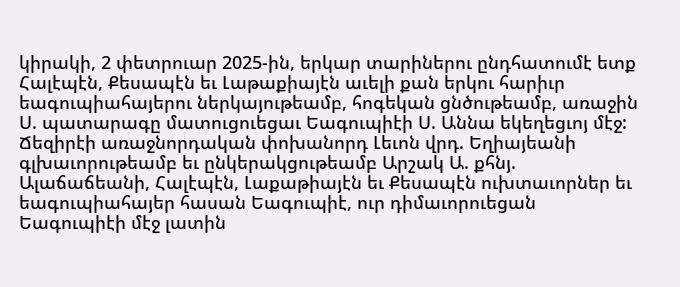կիրակի, 2 փետրուար 2025-ին, երկար տարիներու ընդհատումէ ետք Հալէպէն, Քեսապէն եւ Լաթաքիայէն աւելի քան երկու հարիւր եագուպիահայերու ներկայութեամբ, հոգեկան ցնծութեամբ, առաջին Ս. պատարագը մատուցուեցաւ Եագուպիէի Ս. Աննա եկեղեցւոյ մէջ:
Ճեզիրէի առաջնորդական փոխանորդ Լեւոն վրդ. Եղիայեանի գլխաւորութեամբ եւ ընկերակցութեամբ Արշակ Ա. քհնյ. Ալաճաճեանի, Հալէպէն, Լաքաթիայէն եւ Քեսապէն ուխտաւորներ եւ եագուպիահայեր հասան Եագուպիէ, ուր դիմաւորուեցան Եագուպիէի մէջ լատին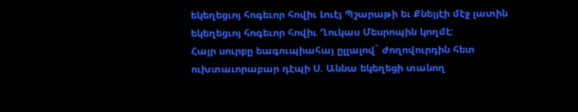եկեղեցւոյ հոգեւոր հովիւ Լուէյ Պշարաթի եւ Քնեյյէի մէջ լատին եկեղեցւոյ հոգեւոր հովիւ Ղուկաս Մեսրոպին կողմէ:
Հայր սուրբը եագուպիահայ ըլլալով` ժողովուրդին հետ ուխտաւորաբար դէպի Ս. Աննա եկեղեցի տանող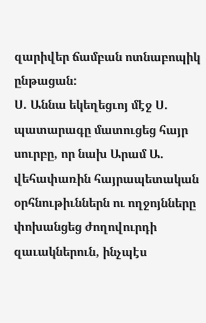զարիվեր ճամբան ոտնաբոպիկ ընթացան:
Ս. Աննա եկեղեցւոյ մէջ Ս. պատարագը մատուցեց հայր սուրբը, որ նախ Արամ Ա. վեհափառին հայրապետական օրհնութիւններն ու ողջոյնները փոխանցեց ժողովուրդի զաւակներուն, ինչպէս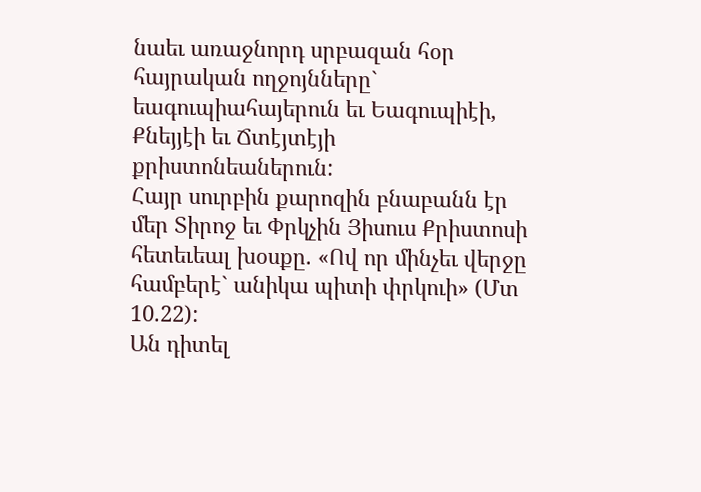նաեւ առաջնորդ սրբազան հօր հայրական ողջոյնները` եագուպիահայերուն եւ Եագուպիէի, Քնեյյէի եւ Ճտէյտէյի քրիստոնեաներուն:
Հայր սուրբին քարոզին բնաբանն էր մեր Տիրոջ եւ Փրկչին Յիսուս Քրիստոսի հետեւեալ խօսքը. «Ով որ մինչեւ վերջը համբերէ` անիկա պիտի փրկուի» (Մտ 10.22):
Ան դիտել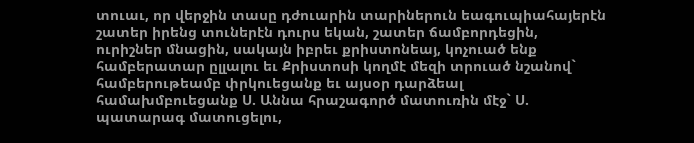տուաւ, որ վերջին տասը դժուարին տարիներուն եագուպիահայերէն շատեր իրենց տուներէն դուրս եկան, շատեր ճամբորդեցին, ուրիշներ մնացին, սակայն իբրեւ քրիստոնեայ, կոչուած ենք համբերատար ըլլալու եւ Քրիստոսի կողմէ մեզի տրուած նշանով` համբերութեամբ փրկուեցանք եւ այսօր դարձեալ համախմբուեցանք Ս. Աննա հրաշագործ մատուռին մէջ` Ս. պատարագ մատուցելու,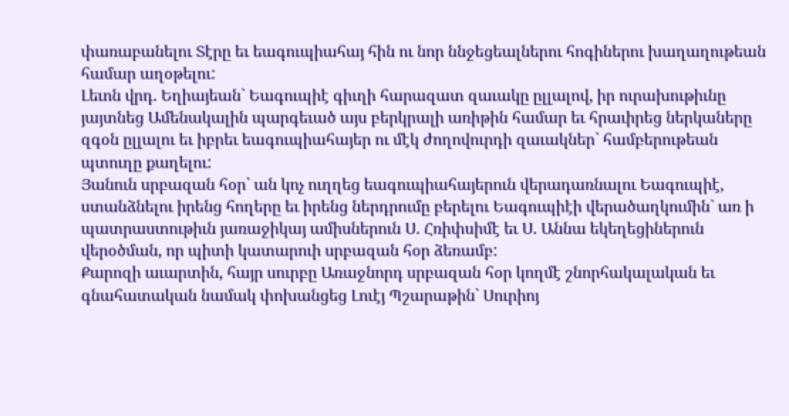փառաբանելու Տէրը եւ եագուպիահայ հին ու նոր ննջեցեալներու հոգիներու խաղաղութեան համար աղօթելու:
Լեւոն վրդ. Եղիայեան` Եագուպիէ գիւղի հարազատ զաւակը ըլլալով, իր ուրախութիւնը յայտնեց Ամենակալին պարգեւած այս բերկրալի առիթին համար եւ հրաւիրեց ներկաները զգօն ըլլալու եւ իբրեւ եագուպիահայեր ու մէկ ժողովուրդի զաւակներ` համբերութեան պտուղը քաղելու:
Յանուն սրբազան հօր` ան կոչ ուղղեց եագուպիահայերուն վերադառնալու Եագուպիէ, ստանձնելու իրենց հողերը եւ իրենց ներդրումը բերելու Եագուպիէի վերածաղկումին` առ ի պատրաստութիւն յառաջիկայ ամիսներուն Ս. Հռիփսիմէ եւ Ս. Աննա եկեղեցիներուն վերօծման, որ պիտի կատարուի սրբազան հօր ձեռամբ:
Քարոզի աւարտին, հայր սուրբը Առաջնորդ սրբազան հօր կողմէ շնորհակալական եւ գնահատական նամակ փոխանցեց Լուէյ Պշարաթին` Սուրիոյ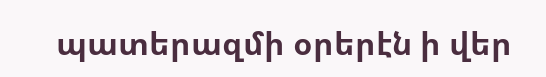պատերազմի օրերէն ի վեր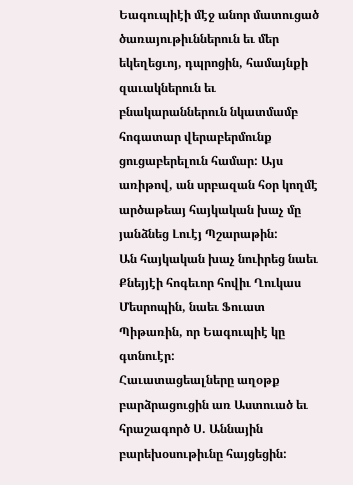Եագուպիէի մէջ անոր մատուցած ծառայութիւններուն եւ մեր եկեղեցւոյ, դպրոցին, համայնքի զաւակներուն եւ բնակարաններուն նկատմամբ հոգատար վերաբերմունք ցուցաբերելուն համար: Այս առիթով, ան սրբազան հօր կողմէ արծաթեայ հայկական խաչ մը յանձնեց Լուէյ Պշարաթին:
Ան հայկական խաչ նուիրեց նաեւ Քնեյյէի հոգեւոր հովիւ Ղուկաս Մեսրոպին, նաեւ Ֆուատ Պիթառին, որ Եագուպիէ կը գտնուէր:
Հաւատացեալները աղօթք բարձրացուցին առ Աստուած եւ հրաշագործ Ս. Աննային բարեխօսութիւնը հայցեցին: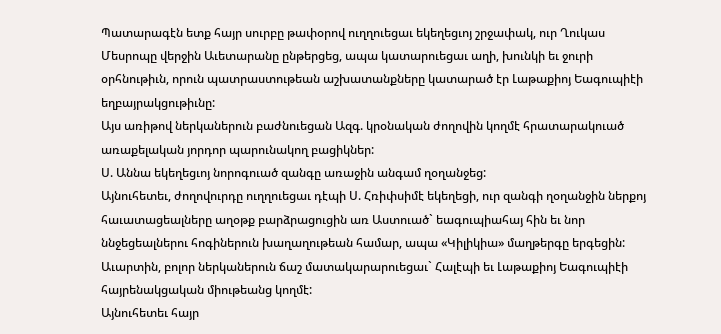Պատարագէն ետք հայր սուրբը թափօրով ուղղուեցաւ եկեղեցւոյ շրջափակ, ուր Ղուկաս Մեսրոպը վերջին Աւետարանը ընթերցեց, ապա կատարուեցաւ աղի, խունկի եւ ջուրի օրհնութիւն, որուն պատրաստութեան աշխատանքները կատարած էր Լաթաքիոյ Եագուպիէի եղբայրակցութիւնը:
Այս առիթով ներկաներուն բաժնուեցան Ազգ. կրօնական ժողովին կողմէ հրատարակուած առաքելական յորդոր պարունակող բացիկներ:
Ս. Աննա եկեղեցւոյ նորոգուած զանգը առաջին անգամ ղօղանջեց:
Այնուհետեւ, ժողովուրդը ուղղուեցաւ դէպի Ս. Հռիփսիմէ եկեղեցի, ուր զանգի ղօղանջին ներքոյ հաւատացեալները աղօթք բարձրացուցին առ Աստուած` եագուպիահայ հին եւ նոր ննջեցեալներու հոգիներուն խաղաղութեան համար, ապա «Կիլիկիա» մաղթերգը երգեցին:
Աւարտին, բոլոր ներկաներուն ճաշ մատակարարուեցաւ` Հալէպի եւ Լաթաքիոյ Եագուպիէի հայրենակցական միութեանց կողմէ:
Այնուհետեւ հայր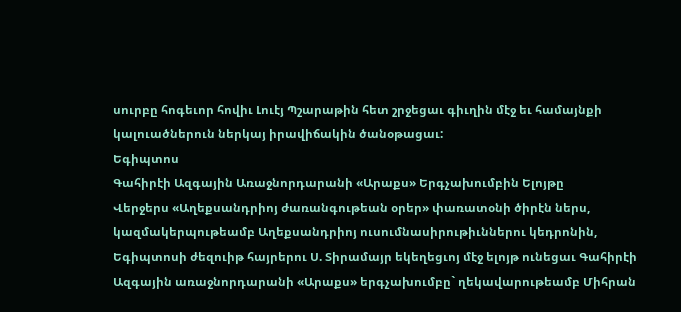սուրբը հոգեւոր հովիւ Լուէյ Պշարաթին հետ շրջեցաւ գիւղին մէջ եւ համայնքի կալուածներուն ներկայ իրավիճակին ծանօթացաւ:
Եգիպտոս
Գահիրէի Ազգային Առաջնորդարանի «Արաքս» Երգչախումբին Ելոյթը
Վերջերս «Աղեքսանդրիոյ ժառանգութեան օրեր» փառատօնի ծիրէն ներս, կազմակերպութեամբ Աղեքսանդրիոյ ուսումնասիրութիւններու կեդրոնին, Եգիպտոսի ժեզուիթ հայրերու Ս. Տիրամայր եկեղեցւոյ մէջ ելոյթ ունեցաւ Գահիրէի Ազգային առաջնորդարանի «Արաքս» երգչախումբը` ղեկավարութեամբ Միհրան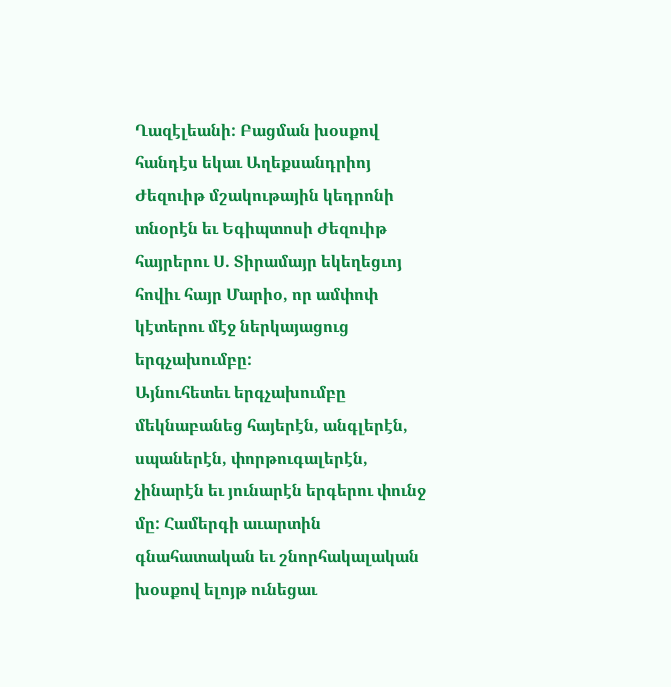Ղազէլեանի: Բացման խօսքով հանդէս եկաւ Աղեքսանդրիոյ Ժեզուիթ մշակութային կեդրոնի տնօրէն եւ Եգիպտոսի Ժեզուիթ հայրերու Ս. Տիրամայր եկեղեցւոյ հովիւ հայր Մարիօ, որ ամփոփ կէտերու մէջ ներկայացուց երգչախումբը:
Այնուհետեւ երգչախումբը մեկնաբանեց հայերէն, անգլերէն, սպաներէն, փորթուգալերէն, չինարէն եւ յունարէն երգերու փունջ մը: Համերգի աւարտին գնահատական եւ շնորհակալական խօսքով ելոյթ ունեցաւ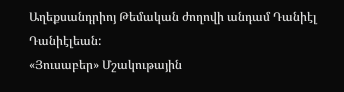Աղեքսանդրիոյ Թեմական ժողովի անդամ Դանիէլ Դանիէլեան:
«Յուսաբեր» Մշակութային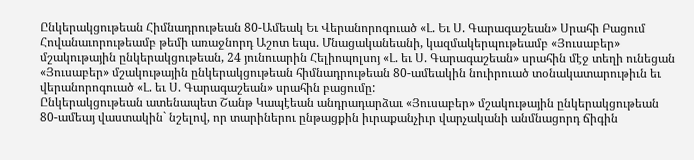Ընկերակցութեան Հիմնադրութեան 80-Ամեակ Եւ Վերանորոգուած «Լ. Եւ Ս. Գարագաշեան» Սրահի Բացում
Հովանաւորութեամբ թեմի առաջնորդ Աշոտ եպս. Մնացականեանի, կազմակերպութեամբ «Յուսաբեր» մշակութային ընկերակցութեան, 24 յունուարին Հելիոպոլսոյ «Լ. եւ Ս. Գարագաշեան» սրահին մէջ տեղի ունեցան «Յուսաբեր» մշակութային ընկերակցութեան հիմնադրութեան 80-ամեակին նուիրուած տօնակատարութիւն եւ վերանորոգուած «Լ. եւ Ս. Գարագաշեան» սրահին բացումը:
Ընկերակցութեան ատենապետ Շանթ Կապէեան անդրադարձաւ «Յուսաբեր» մշակութային ընկերակցութեան 80-ամեայ վաստակին` նշելով, որ տարիներու ընթացքին իւրաքանչիւր վարչականի անմնացորդ ճիգին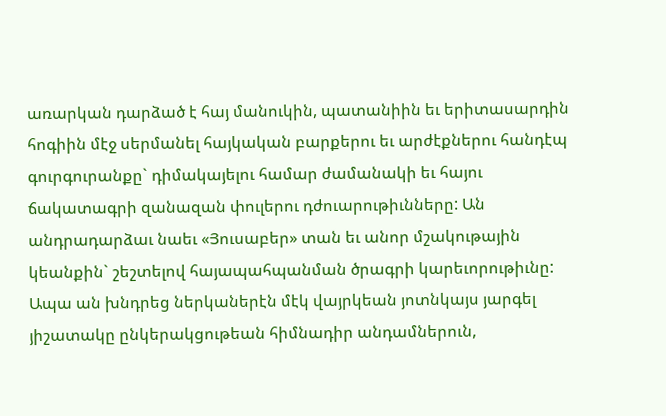առարկան դարձած է հայ մանուկին, պատանիին եւ երիտասարդին հոգիին մէջ սերմանել հայկական բարքերու եւ արժէքներու հանդէպ գուրգուրանքը` դիմակայելու համար ժամանակի եւ հայու ճակատագրի զանազան փուլերու դժուարութիւնները: Ան անդրադարձաւ նաեւ «Յուսաբեր» տան եւ անոր մշակութային կեանքին` շեշտելով հայապահպանման ծրագրի կարեւորութիւնը: Ապա ան խնդրեց ներկաներէն մէկ վայրկեան յոտնկայս յարգել յիշատակը ընկերակցութեան հիմնադիր անդամներուն,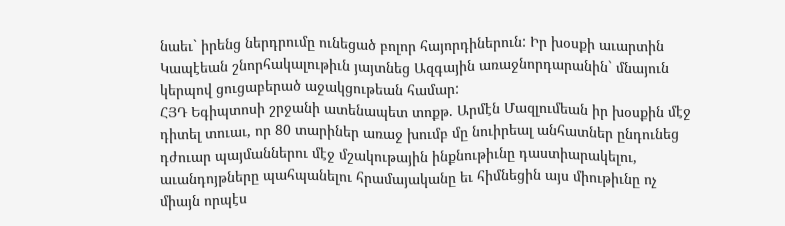նաեւ` իրենց ներդրումը ունեցած բոլոր հայորդիներուն: Իր խօսքի աւարտին Կապէեան շնորհակալութիւն յայտնեց Ազգային առաջնորդարանին` մնայուն կերպով ցուցաբերած աջակցութեան համար:
ՀՅԴ Եգիպտոսի շրջանի ատենապետ տոքթ. Արմէն Մազլումեան իր խօսքին մէջ դիտել տուաւ, որ 80 տարիներ առաջ խումբ մը նուիրեալ անհատներ ընդունեց դժուար պայմաններու մէջ մշակութային ինքնութիւնը դաստիարակելու, աւանդոյթները պահպանելու հրամայականը եւ հիմնեցին այս միութիւնը ոչ միայն որպէս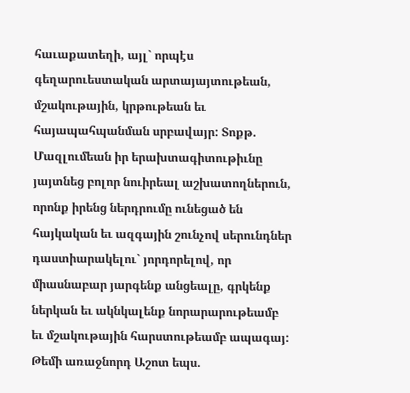հաւաքատեղի, այլ` որպէս գեղարուեստական արտայայտութեան, մշակութային, կրթութեան եւ հայապահպանման սրբավայր: Տոքթ. Մազլումեան իր երախտագիտութիւնը յայտնեց բոլոր նուիրեալ աշխատողներուն, որոնք իրենց ներդրումը ունեցած են հայկական եւ ազգային շունչով սերունդներ դաստիարակելու` յորդորելով, որ միասնաբար յարգենք անցեալը, գրկենք ներկան եւ ակնկալենք նորարարութեամբ եւ մշակութային հարստութեամբ ապագայ:
Թեմի առաջնորդ Աշոտ եպս.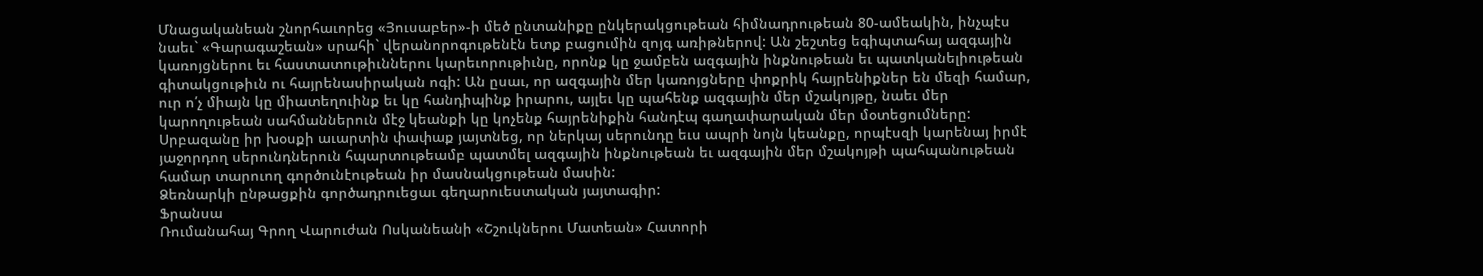Մնացականեան շնորհաւորեց «Յուսաբեր»-ի մեծ ընտանիքը ընկերակցութեան հիմնադրութեան 80-ամեակին, ինչպէս նաեւ` «Գարագաշեան» սրահի` վերանորոգութենէն ետք բացումին զոյգ առիթներով: Ան շեշտեց եգիպտահայ ազգային կառոյցներու եւ հաստատութիւններու կարեւորութիւնը, որոնք կը ջամբեն ազգային ինքնութեան եւ պատկանելիութեան գիտակցութիւն ու հայրենասիրական ոգի: Ան ըսաւ, որ ազգային մեր կառոյցները փոքրիկ հայրենիքներ են մեզի համար, ուր ո՛չ միայն կը միատեղուինք եւ կը հանդիպինք իրարու, այլեւ կը պահենք ազգային մեր մշակոյթը, նաեւ մեր կարողութեան սահմաններուն մէջ կեանքի կը կոչենք հայրենիքին հանդէպ գաղափարական մեր մօտեցումները:
Սրբազանը իր խօսքի աւարտին փափաք յայտնեց, որ ներկայ սերունդը եւս ապրի նոյն կեանքը, որպէսզի կարենայ իրմէ յաջորդող սերունդներուն հպարտութեամբ պատմել ազգային ինքնութեան եւ ազգային մեր մշակոյթի պահպանութեան համար տարուող գործունէութեան իր մասնակցութեան մասին:
Ձեռնարկի ընթացքին գործադրուեցաւ գեղարուեստական յայտագիր:
Ֆրանսա
Ռումանահայ Գրող Վարուժան Ոսկանեանի «Շշուկներու Մատեան» Հատորի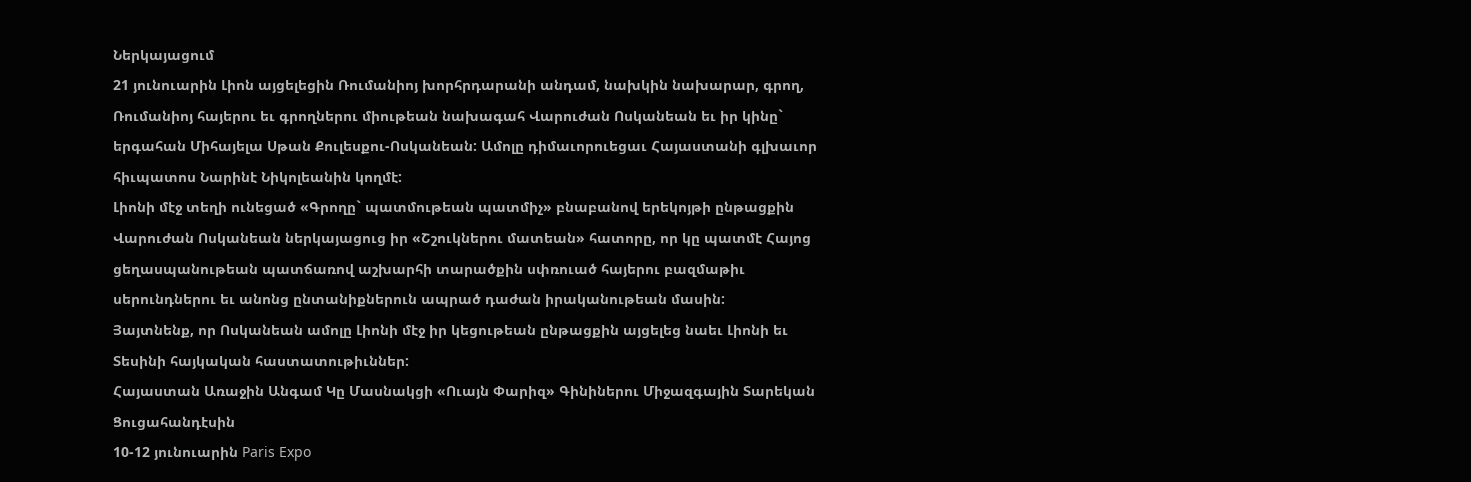Ներկայացում
21 յունուարին Լիոն այցելեցին Ռումանիոյ խորհրդարանի անդամ, նախկին նախարար, գրող, Ռումանիոյ հայերու եւ գրողներու միութեան նախագահ Վարուժան Ոսկանեան եւ իր կինը` երգահան Միհայելա Սթան Քուլեսքու-Ոսկանեան: Ամոլը դիմաւորուեցաւ Հայաստանի գլխաւոր հիւպատոս Նարինէ Նիկոլեանին կողմէ:
Լիոնի մէջ տեղի ունեցած «Գրողը` պատմութեան պատմիչ» բնաբանով երեկոյթի ընթացքին Վարուժան Ոսկանեան ներկայացուց իր «Շշուկներու մատեան» հատորը, որ կը պատմէ Հայոց ցեղասպանութեան պատճառով աշխարհի տարածքին սփռուած հայերու բազմաթիւ սերունդներու եւ անոնց ընտանիքներուն ապրած դաժան իրականութեան մասին:
Յայտնենք, որ Ոսկանեան ամոլը Լիոնի մէջ իր կեցութեան ընթացքին այցելեց նաեւ Լիոնի եւ Տեսինի հայկական հաստատութիւններ:
Հայաստան Առաջին Անգամ Կը Մասնակցի «Ուայն Փարիզ» Գինիներու Միջազգային Տարեկան Ցուցահանդէսին
10-12 յունուարին Paris Expo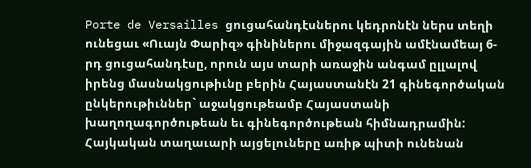Porte de Versailles ցուցահանդէսներու կեդրոնէն ներս տեղի ունեցաւ «Ուայն Փարիզ» գինիներու միջազգային ամէնամեայ 6-րդ ցուցահանդէսը, որուն այս տարի առաջին անգամ ըլլալով իրենց մասնակցութիւնը բերին Հայաստանէն 21 գինեգործական ընկերութիւններ` աջակցութեամբ Հայաստանի խաղողագործութեան եւ գինեգործութեան հիմնադրամին: Հայկական տաղաւարի այցելուները առիթ պիտի ունենան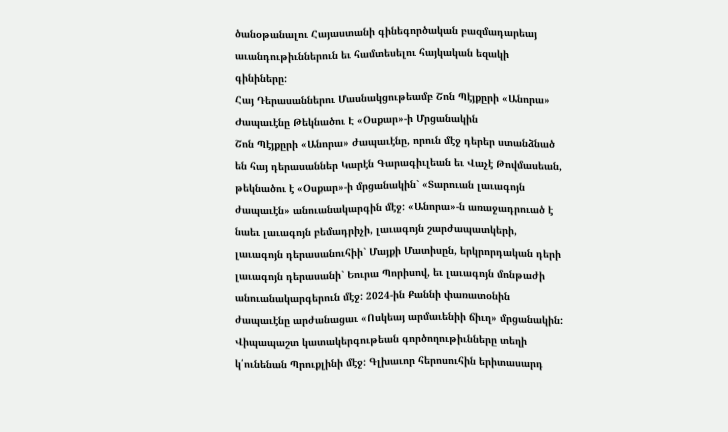ծանօթանալու Հայաստանի գինեգործական բազմադարեայ աւանդութիւններուն եւ համտեսելու հայկական եզակի գինիները:
Հայ Դերասաններու Մասնակցութեամբ Շոն Պէյքըրի «Անորա» Ժապաւէնը Թեկնածու Է «Օսքար»-ի Մրցանակին
Շոն Պէյքըրի «Անորա» ժապաւէնը, որուն մէջ դերեր ստանձնած են հայ դերասաններ Կարէն Գարագիւլեան եւ Վաչէ Թովմասեան, թեկնածու է «Օսքար»-ի մրցանակին` «Տարուան լաւագոյն ժապաւէն» անուանակարգին մէջ: «Անորա»-ն առաջադրուած է նաեւ լաւագոյն բեմադրիչի, լաւագոյն շարժապատկերի, լաւագոյն դերասանուհիի` Մայքի Մատիսըն, երկրորդական դերի լաւագոյն դերասանի` Եուրա Պորիսով, եւ լաւագոյն մոնթաժի անուանակարգերուն մէջ: 2024-ին Քաննի փառատօնին ժապաւէնը արժանացաւ «Ոսկեայ արմաւենիի ճիւղ» մրցանակին: Վիպապաշտ կատակերգութեան գործողութիւնները տեղի կ՛ունենան Պրուքլինի մէջ: Գլխաւոր հերոսուհին երիտասարդ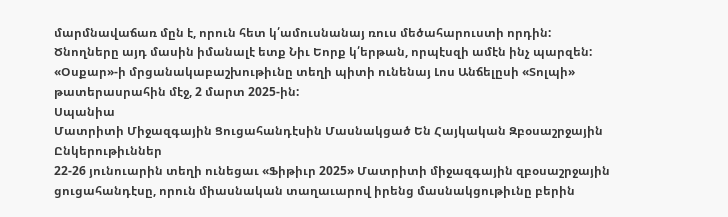մարմնավաճառ մըն է, որուն հետ կ՛ամուսնանայ ռուս մեծահարուստի որդին: Ծնողները այդ մասին իմանալէ ետք Նիւ Եորք կ՛երթան, որպէսզի ամէն ինչ պարզեն: «Օսքար»-ի մրցանակաբաշխութիւնը տեղի պիտի ունենայ Լոս Անճելըսի «Տոլպի» թատերասրահին մէջ, 2 մարտ 2025-ին:
Սպանիա
Մատրիտի Միջազգային Ցուցահանդէսին Մասնակցած Են Հայկական Զբօսաշրջային Ընկերութիւններ
22-26 յունուարին տեղի ունեցաւ «Ֆիթիւր 2025» Մատրիտի միջազգային զբօսաշրջային ցուցահանդէսը, որուն միասնական տաղաւարով իրենց մասնակցութիւնը բերին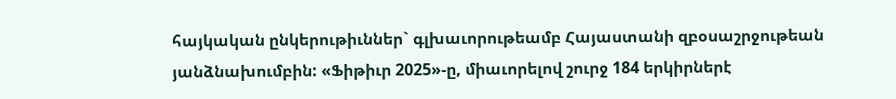հայկական ընկերութիւններ` գլխաւորութեամբ Հայաստանի զբօսաշրջութեան յանձնախումբին: «Ֆիթիւր 2025»-ը, միաւորելով շուրջ 184 երկիրներէ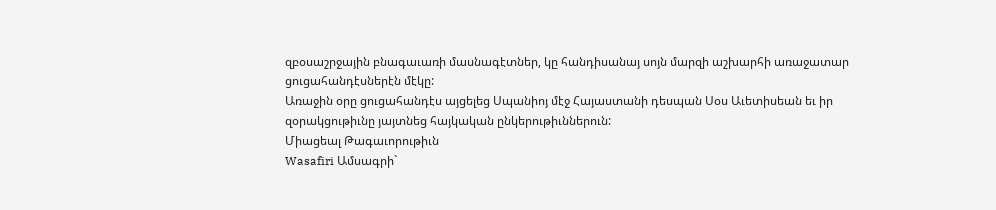զբօսաշրջային բնագաւառի մասնագէտներ, կը հանդիսանայ սոյն մարզի աշխարհի առաջատար ցուցահանդէսներէն մէկը:
Առաջին օրը ցուցահանդէս այցելեց Սպանիոյ մէջ Հայաստանի դեսպան Սօս Աւետիսեան եւ իր զօրակցութիւնը յայտնեց հայկական ընկերութիւններուն:
Միացեալ Թագաւորութիւն
Wasafiri Ամսագրի`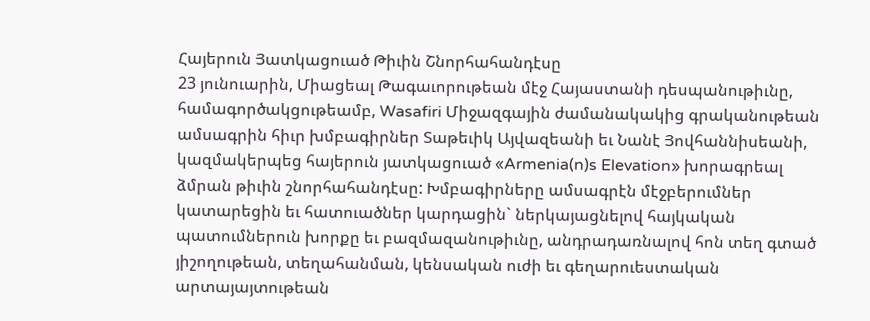Հայերուն Յատկացուած Թիւին Շնորհահանդէսը
23 յունուարին, Միացեալ Թագաւորութեան մէջ Հայաստանի դեսպանութիւնը, համագործակցութեամբ, Wasafiri Միջազգային ժամանակակից գրականութեան ամսագրին հիւր խմբագիրներ Տաթեւիկ Այվազեանի եւ Նանէ Յովհաննիսեանի, կազմակերպեց հայերուն յատկացուած «Armenia(n)s Elevation» խորագրեալ ձմրան թիւին շնորհահանդէսը: Խմբագիրները ամսագրէն մէջբերումներ կատարեցին եւ հատուածներ կարդացին` ներկայացնելով հայկական պատումներուն խորքը եւ բազմազանութիւնը, անդրադառնալով հոն տեղ գտած յիշողութեան, տեղահանման, կենսական ուժի եւ գեղարուեստական արտայայտութեան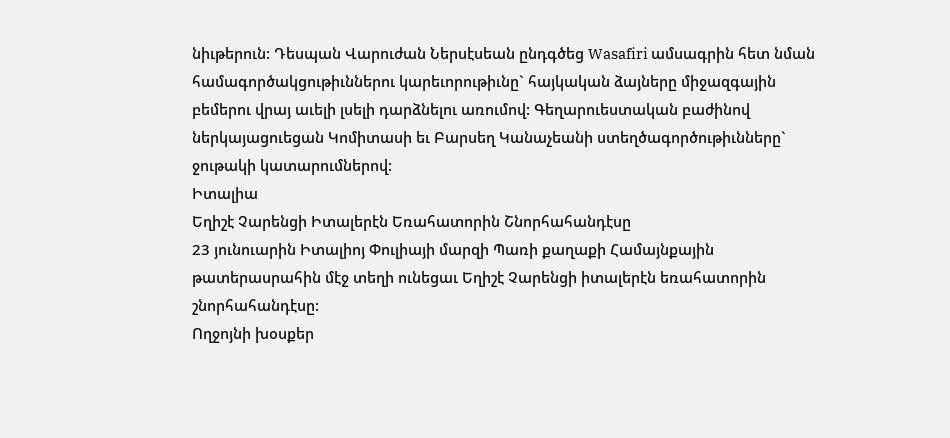նիւթերուն: Դեսպան Վարուժան Ներսէսեան ընդգծեց Wasafiri ամսագրին հետ նման համագործակցութիւններու կարեւորութիւնը` հայկական ձայները միջազգային բեմերու վրայ աւելի լսելի դարձնելու առումով: Գեղարուեստական բաժինով ներկայացուեցան Կոմիտասի եւ Բարսեղ Կանաչեանի ստեղծագործութիւնները` ջութակի կատարումներով:
Իտալիա
Եղիշէ Չարենցի Իտալերէն Եռահատորին Շնորհահանդէսը
23 յունուարին Իտալիոյ Փուլիայի մարզի Պառի քաղաքի Համայնքային թատերասրահին մէջ տեղի ունեցաւ Եղիշէ Չարենցի իտալերէն եռահատորին շնորհահանդէսը:
Ողջոյնի խօսքեր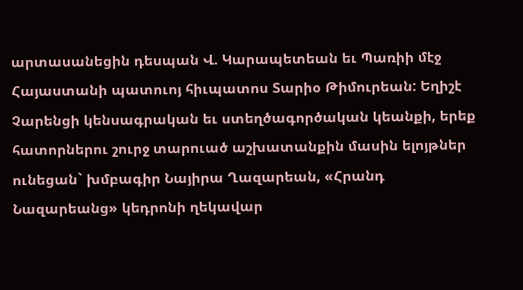արտասանեցին դեսպան Վ. Կարապետեան եւ Պառիի մէջ Հայաստանի պատուոյ հիւպատոս Տարիօ Թիմուրեան: Եղիշէ Չարենցի կենսագրական եւ ստեղծագործական կեանքի, երեք հատորներու շուրջ տարուած աշխատանքին մասին ելոյթներ ունեցան` խմբագիր Նայիրա Ղազարեան, «Հրանդ Նազարեանց» կեդրոնի ղեկավար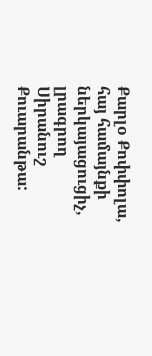Քարլօ Քոփփոլա, հայ համայնքի ներկայացուցիչ, լրագրող Սիրանուշ Քուարանթա: